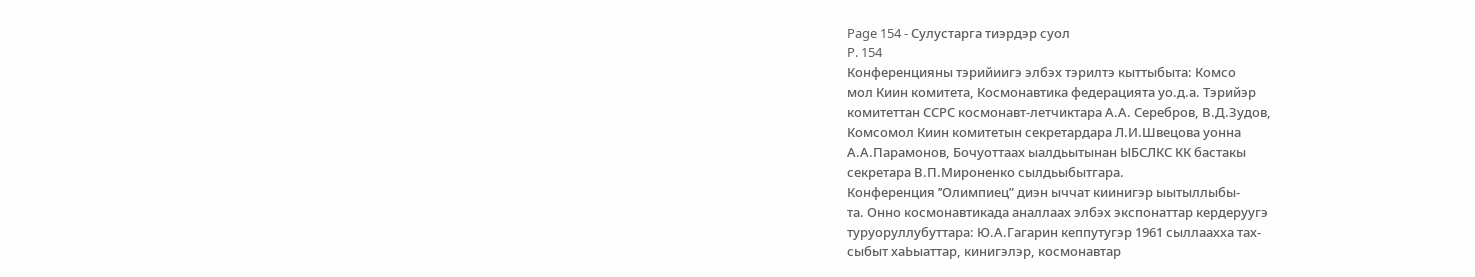Page 154 - Сулустарга тиэрдэр суол
P. 154
Конференцияны тэрийиигэ элбэх тэрилтэ кыттыбыта: Комсо
мол Киин комитета, Космонавтика федерацията уо.д.а. Тэрийэр
комитеттан ССРС космонавт-летчиктара А.А. Серебров, В.Д.Зудов,
Комсомол Киин комитетын секретардара Л.И.Швецова уонна
А.А.Парамонов, Бочуоттаах ыалдьытынан ЫБСЛКС КК бастакы
секретара В.П.Мироненко сылдьыбытгара.
Конференция ’’Олимпиец” диэн ыччат киинигэр ыытыллыбы-
та. Онно космонавтикада аналлаах элбэх экспонаттар кердеруугэ
туруоруллубуттара: Ю.А.Гагарин кеппутугэр 1961 сыллаахха тах-
сыбыт хаЬыаттар, кинигэлэр, космонавтар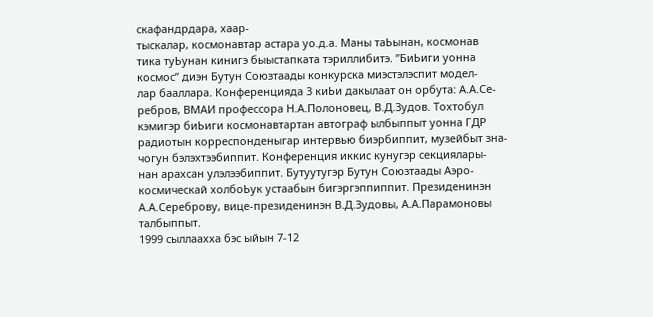скафандрдара, хаар-
тыскалар, космонавтар астара уо.д.а. Маны таЬынан, космонав
тика туЬунан кинигэ быыстапката тэриллибитэ. ’’БиЬиги уонна
космос” диэн Бутун Союзтаады конкурска миэстэлэспит модел-
лар бааллара. Конференцияда 3 киЬи дакылаат он орбута: А.А.Се-
ребров, ВМАИ профессора Н.А.Полоновец, В.Д.Зудов. Тохтобул
кэмигэр биЬиги космонавтартан автограф ылбыппыт уонна ГДР
радиотын корреспонденыгар интервью биэрбиппит, музейбыт зна-
чогун бэлэхтээбиппит. Конференция иккис кунугэр секциялары-
нан арахсан улэлээбиппит. Бутуутугэр Бутун Союзтаады Аэро-
космическай холбоЬук устаабын бигэргэппиппит. Президенинэн
А.А.Сереброву, вице-президенинэн В.Д.Зудовы, А.А.Парамоновы
талбыппыт.
1999 сыллаахха бэс ыйын 7-12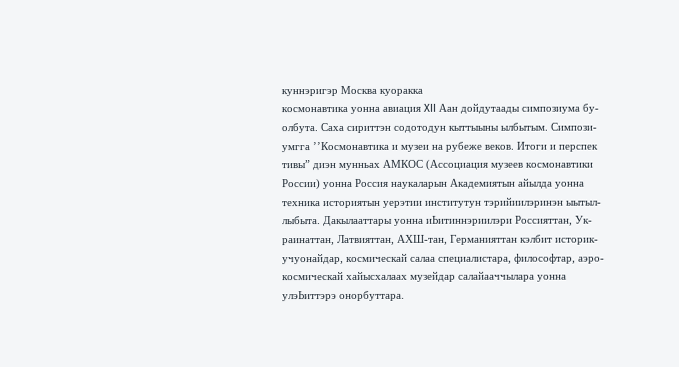куннэригэр Москва куоракка
космонавтика уонна авиация XII Аан дойдутаады симпозиума бу-
олбута. Саха сириттэн содотодун кыттыыны ылбытым. Симпози-
умгга ’’Космонавтика и музеи на рубеже веков. Итоги и перспек
тивы” диэн мунньах АМКОС (Ассоциация музеев космонавтики
России) уонна Россия наукаларын Академиятын айылда уонна
техника историятын уерэтии институтун тэрийиилэринэн ыытыл-
лыбыта. Дакылааттары уонна иЬитиннэриилэри Россияттан, Ук-
раинаттан, Латвияттан, АХШ-тан, Германияттан кэлбит историк-
учуонайдар, космическай салаа специалистара, философтар, аэро-
космическай хайысхалаах музейдар салайааччылара уонна
улэЬиттэрэ онорбуттара.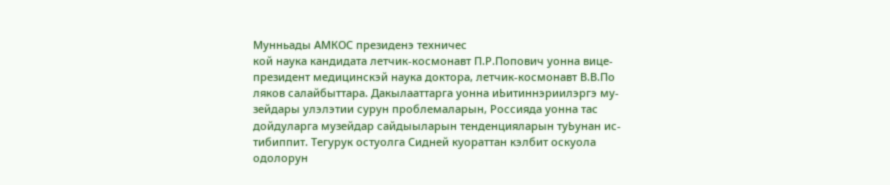Мунньады АМКОС президенэ техничес
кой наука кандидата летчик-космонавт П.Р.Попович уонна вице-
президент медицинскэй наука доктора, летчик-космонавт В.В.По
ляков салайбыттара. Дакылааттарга уонна иЬитиннэриилэргэ му-
зейдары улэлэтии сурун проблемаларын, Россияда уонна тас
дойдуларга музейдар сайдыыларын тенденцияларын туЬунан ис-
тибиппит. Тегурук остуолга Сидней куораттан кэлбит оскуола
одолорун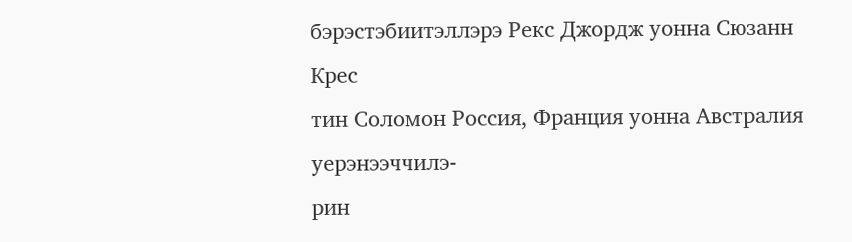бэрэстэбиитэллэрэ Рекс Джордж уонна Сюзанн Крес
тин Соломон Россия, Франция уонна Австралия уерэнээччилэ-
рин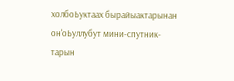холбоЬуктаах бырайыактарынан он'оЬуллубут мини-спутник-
тарын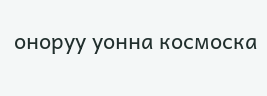оноруу уонна космоска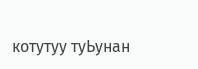котутуу туЬунан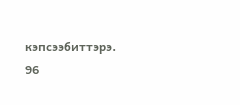кэпсээбиттэрэ.
96